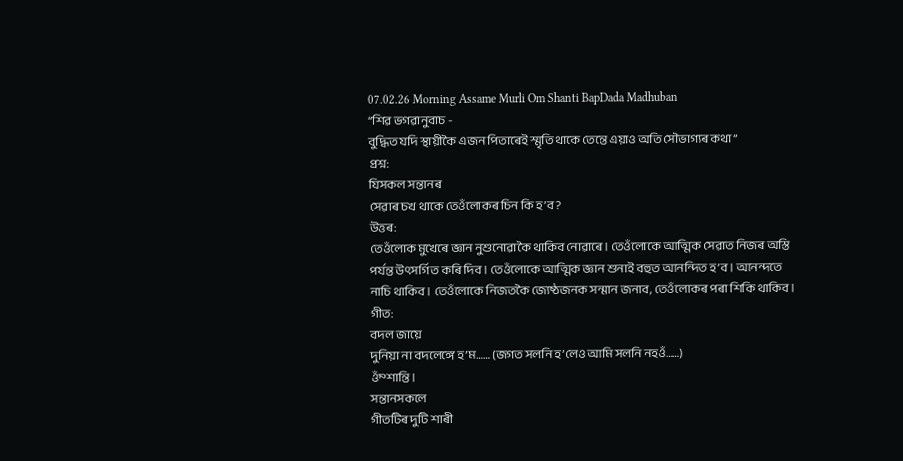07.02.26 Morning Assame Murli Om Shanti BapDada Madhuban
“শিৱ ভগৱানুবাচ -
বুদ্ধিত যদি স্থায়ীকৈ এজন পিতাৰেই স্মৃতি থাকে তেন্তে এয়াও অতি সৌভাগ্যৰ কথা”
প্ৰশ্ন:
যিসকল সন্তানৰ
সেৱাৰ চখ থাকে তেওঁলোকৰ চিন কি হ’ব?
উত্তৰ:
তেওঁলোক মুখেৰে জ্ঞান নুশুনোৱাকৈ থাকিব নোৱাৰে। তেওঁলোকে আত্মিক সেৱাত নিজৰ অস্তি
পৰ্যন্ত উৎসৰ্গিত কৰি দিব। তেওঁলোকে আত্মিক জ্ঞান শুনাই বহুত আনন্দিত হ’ব। আনন্দতে
নাচি থাকিব। তেওঁলোকে নিজতকৈ জ্যেষ্ঠজনক সন্মান জনাব, তেওঁলোকৰ পৰা শিকি থাকিব।
গীত:
বদল জায়ে
দুনিয়া না বদলেঙ্গে হ’ম…… (জগত সলনি হ’লেও আমি সলনি নহওঁ……)
ওঁম্শান্তি।
সন্তানসকলে
গীতটিৰ দুটি শাৰী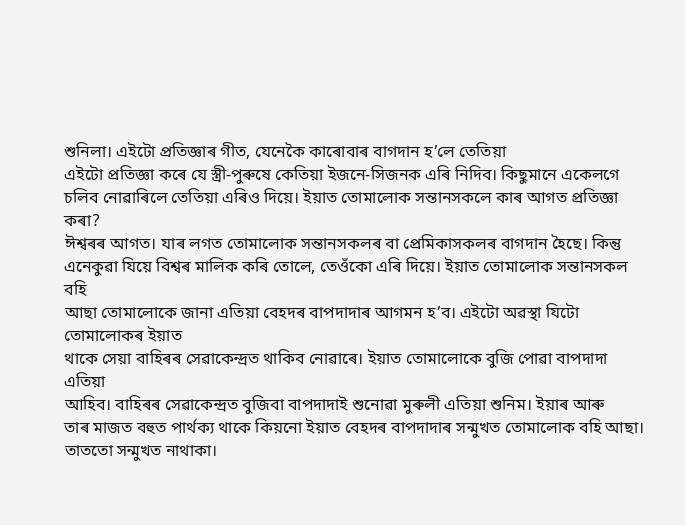শুনিলা। এইটো প্ৰতিজ্ঞাৰ গীত, যেনেকৈ কাৰোবাৰ বাগদান হ’লে তেতিয়া
এইটো প্ৰতিজ্ঞা কৰে যে স্ত্ৰী-পুৰুষে কেতিয়া ইজনে-সিজনক এৰি নিদিব। কিছুমানে একেলগে
চলিব নোৱাৰিলে তেতিয়া এৰিও দিয়ে। ইয়াত তোমালোক সন্তানসকলে কাৰ আগত প্ৰতিজ্ঞা কৰা?
ঈশ্বৰৰ আগত। যাৰ লগত তোমালোক সন্তানসকলৰ বা প্ৰেমিকাসকলৰ বাগদান হৈছে। কিন্তু
এনেকুৱা যিয়ে বিশ্বৰ মালিক কৰি তোলে, তেওঁকো এৰি দিয়ে। ইয়াত তোমালোক সন্তানসকল বহি
আছা তোমালোকে জানা এতিয়া বেহদৰ বাপদাদাৰ আগমন হ’ব। এইটো অৱস্থা যিটো তোমালোকৰ ইয়াত
থাকে সেয়া বাহিৰৰ সেৱাকেন্দ্ৰত থাকিব নোৱাৰে। ইয়াত তোমালোকে বুজি পোৱা বাপদাদা এতিয়া
আহিব। বাহিৰৰ সেৱাকেন্দ্ৰত বুজিবা বাপদাদাই শুনোৱা মুৰুলী এতিয়া শুনিম। ইয়াৰ আৰু
তাৰ মাজত বহুত পাৰ্থক্য থাকে কিয়নো ইয়াত বেহদৰ বাপদাদাৰ সন্মুখত তোমালোক বহি আছা।
তাততো সন্মুখত নাথাকা।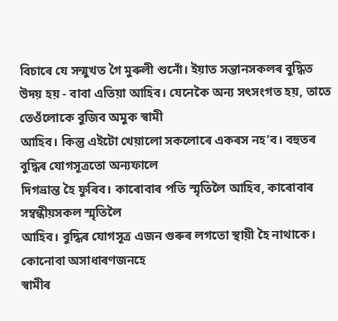বিচাৰে যে সন্মুখত গৈ মুৰুলী শুনোঁ। ইয়াত সন্তানসকলৰ বুদ্ধিত
উদয় হয় - বাবা এতিয়া আহিব। যেনেকৈ অন্য সৎসংগত হয়, তাতে তেওঁলোকে বুজিব অমুক স্বামী
আহিব। কিন্তু এইটো খেয়ালো সকলোৰে একৰস নহ’ব। বহুতৰ বুদ্ধিৰ যোগসূত্ৰতো অন্যফালে
দিগভ্ৰান্ত হৈ ফুৰিব। কাৰোবাৰ পতি স্মৃতিলৈ আহিব, কাৰোবাৰ সম্বন্ধীয়সকল স্মৃতিলৈ
আহিব। বুদ্ধিৰ যোগসূত্ৰ এজন গুৰুৰ লগতো স্থায়ী হৈ নাথাকে। কোনোবা অসাধাৰণজনহে
স্বামীৰ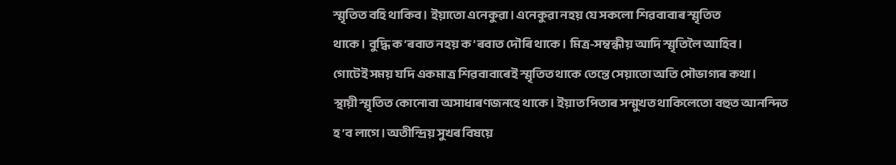স্মৃতিত বহি থাকিব। ইয়াতো এনেকুৱা। এনেকুৱা নহয় যে সকলো শিৱবাবাৰ স্মৃতিত
থাকে। বুদ্ধি ক’ৰবাত নহয় ক’ৰবাত দৌৰি থাকে। মিত্ৰ-সম্বন্ধীয় আদি স্মৃতিলৈ আহিব।
গোটেই সময় যদি একমাত্ৰ শিৱবাবাৰেই স্মৃতিত থাকে তেন্তে সেয়াতো অতি সৌভাগ্যৰ কথা।
স্থায়ী স্মৃতিত কোনোবা অসাধাৰণজনহে থাকে। ইয়াত পিতাৰ সন্মুখত থাকিলেতো বহুত আনন্দিত
হ’ব লাগে। অতীন্দ্ৰিয় সুখৰ বিষয়ে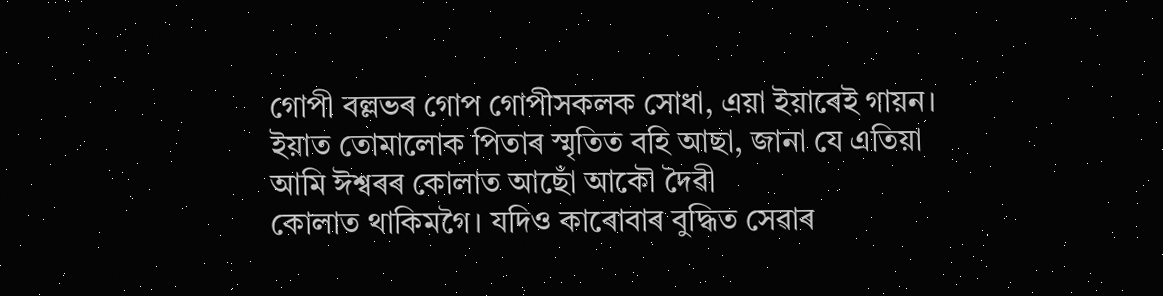গোপী বল্লভৰ গোপ গোপীসকলক সোধা, এয়া ইয়াৰেই গায়ন।
ইয়াত তোমালোক পিতাৰ স্মৃতিত বহি আছা, জানা যে এতিয়া আমি ঈশ্বৰৰ কোলাত আছোঁ আকৌ দৈৱী
কোলাত থাকিমগৈ। যদিও কাৰোবাৰ বুদ্ধিত সেৱাৰ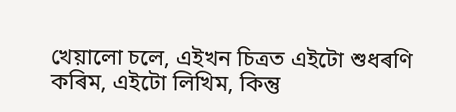খেয়ালো চলে, এইখন চিত্ৰত এইটো শুধৰণি
কৰিম, এইটো লিখিম, কিন্তু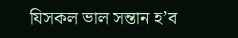যিসকল ভাল সন্তান হ’ব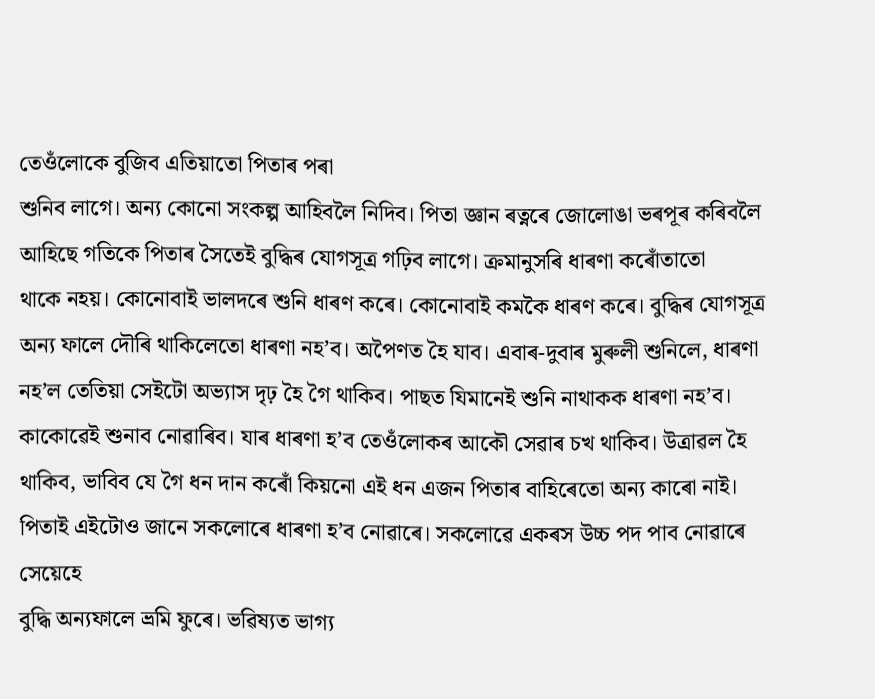তেওঁলোকে বুজিব এতিয়াতো পিতাৰ পৰা
শুনিব লাগে। অন্য কোনো সংকল্প আহিবলৈ নিদিব। পিতা জ্ঞান ৰত্নৰে জোলোঙা ভৰপূৰ কৰিবলৈ
আহিছে গতিকে পিতাৰ সৈতেই বুদ্ধিৰ যোগসূত্ৰ গঢ়িব লাগে। ক্ৰমানুসৰি ধাৰণা কৰোঁতাতো
থাকে নহয়। কোনোবাই ভালদৰে শুনি ধাৰণ কৰে। কোনোবাই কমকৈ ধাৰণ কৰে। বুদ্ধিৰ যোগসূত্ৰ
অন্য ফালে দৌৰি থাকিলেতো ধাৰণা নহ’ব। অপৈণত হৈ যাব। এবাৰ-দুবাৰ মুৰুলী শুনিলে, ধাৰণা
নহ’ল তেতিয়া সেইটো অভ্যাস দৃঢ় হৈ গৈ থাকিব। পাছত যিমানেই শুনি নাথাকক ধাৰণা নহ’ব।
কাকোৱেই শুনাব নোৱাৰিব। যাৰ ধাৰণা হ’ব তেওঁলোকৰ আকৌ সেৱাৰ চখ থাকিব। উত্ৰাৱল হৈ
থাকিব, ভাবিব যে গৈ ধন দান কৰোঁ কিয়নো এই ধন এজন পিতাৰ বাহিৰেতো অন্য কাৰো নাই।
পিতাই এইটোও জানে সকলোৰে ধাৰণা হ’ব নোৱাৰে। সকলোৱে একৰস উচ্চ পদ পাব নোৱাৰে সেয়েহে
বুদ্ধি অন্যফালে ভ্ৰমি ফুৰে। ভৱিষ্যত ভাগ্য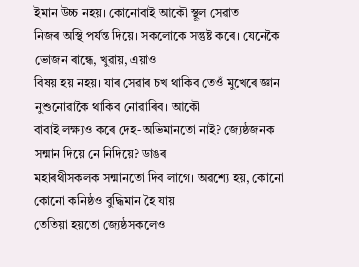ইমান উচ্চ নহয়। কোনোবাই আকৌ স্থূল সেৱাত
নিজৰ অস্থি পৰ্যন্ত দিয়ে। সকলোকে সন্তুষ্ট কৰে। যেনেকৈ ভোজন ৰান্ধে, খুৱায়, এয়াও
বিষয় হয় নহয়। যাৰ সেৱাৰ চখ থাকিব তেওঁ মুখেৰে জ্ঞান নুশুনোৱাকৈ থাকিব নোৱাৰিব। আকৌ
বাবাই লক্ষ্যও কৰে দেহ-অভিমানতো নাই? জ্যেষ্ঠজনক সন্মান দিয়ে নে নিদিয়ে? ডাঙৰ
মহাৰথীসকলক সন্মানতো দিব লাগে। অৱশ্যে হয়, কোনো কোনো কনিষ্ঠও বুদ্ধিমান হৈ যায়
তেতিয়া হয়তো জ্যেষ্ঠসকলেও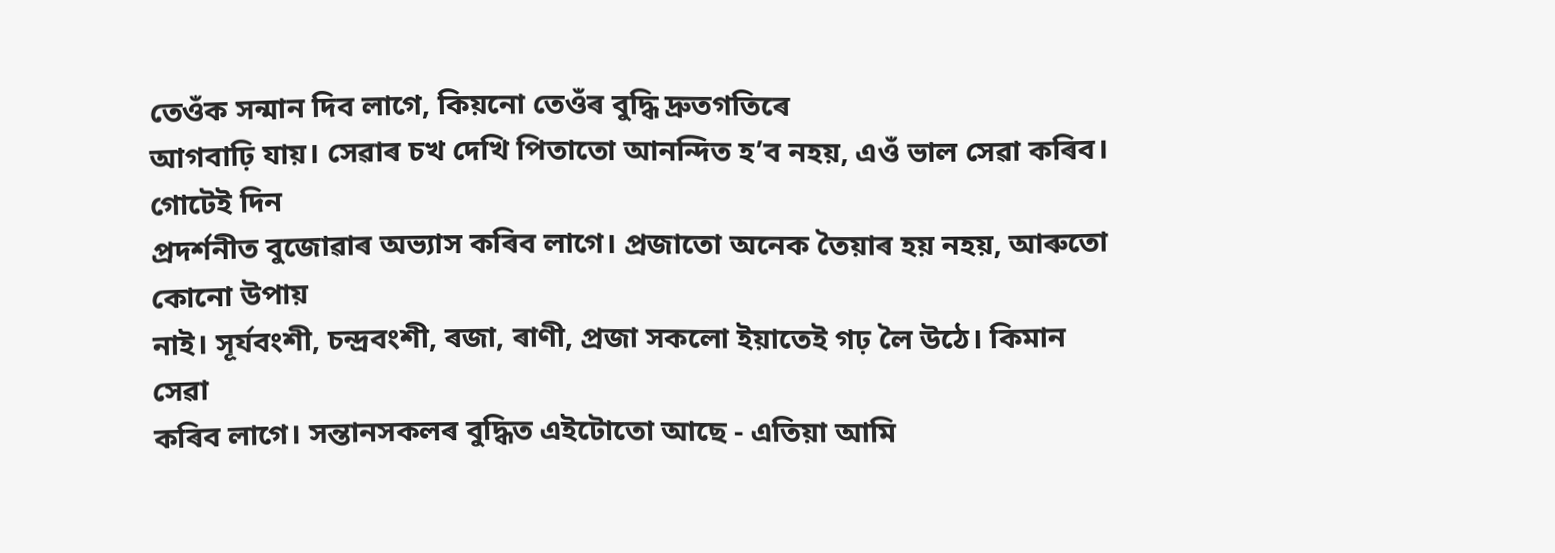তেওঁক সন্মান দিব লাগে, কিয়নো তেওঁৰ বুদ্ধি দ্ৰুতগতিৰে
আগবাঢ়ি যায়। সেৱাৰ চখ দেখি পিতাতো আনন্দিত হ’ব নহয়, এওঁ ভাল সেৱা কৰিব। গোটেই দিন
প্ৰদৰ্শনীত বুজোৱাৰ অভ্যাস কৰিব লাগে। প্ৰজাতো অনেক তৈয়াৰ হয় নহয়, আৰুতো কোনো উপায়
নাই। সূৰ্যবংশী, চন্দ্ৰবংশী, ৰজা, ৰাণী, প্ৰজা সকলো ইয়াতেই গঢ় লৈ উঠে। কিমান সেৱা
কৰিব লাগে। সন্তানসকলৰ বুদ্ধিত এইটোতো আছে - এতিয়া আমি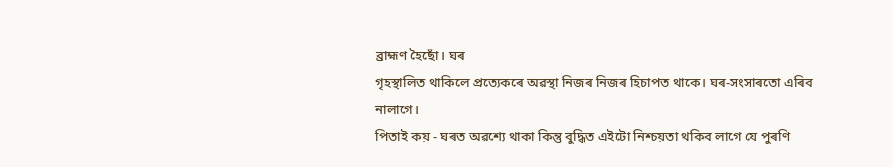ব্ৰাহ্মণ হৈছোঁ। ঘৰ
গৃহস্থালিত থাকিলে প্ৰত্যেকৰে অৱস্থা নিজৰ নিজৰ হিচাপত থাকে। ঘৰ-সংসাৰতো এৰিব নালাগে।
পিতাই কয় - ঘৰত অৱশ্যে থাকা কিন্তু বুদ্ধিত এইটো নিশ্চয়তা থকিব লাগে যে পুৰণি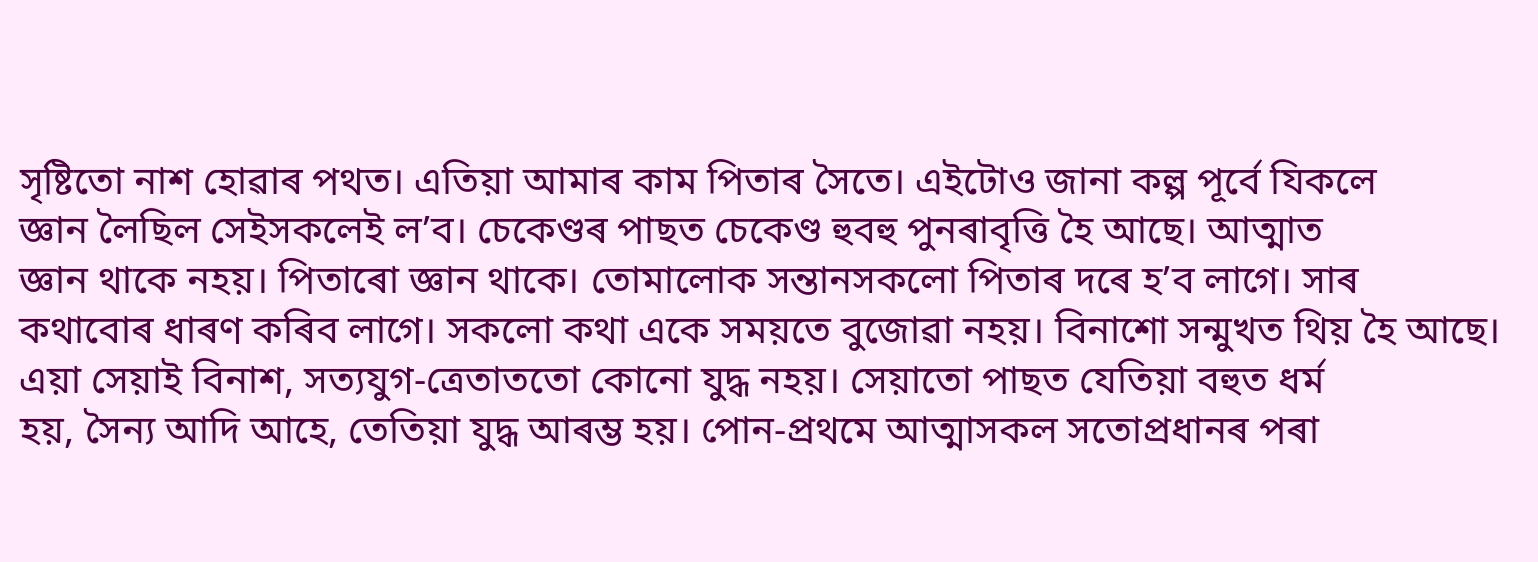সৃষ্টিতো নাশ হোৱাৰ পথত। এতিয়া আমাৰ কাম পিতাৰ সৈতে। এইটোও জানা কল্প পূৰ্বে যিকলে
জ্ঞান লৈছিল সেইসকলেই ল’ব। চেকেণ্ডৰ পাছত চেকেণ্ড হুবহু পুনৰাবৃত্তি হৈ আছে। আত্মাত
জ্ঞান থাকে নহয়। পিতাৰো জ্ঞান থাকে। তোমালোক সন্তানসকলো পিতাৰ দৰে হ’ব লাগে। সাৰ
কথাবোৰ ধাৰণ কৰিব লাগে। সকলো কথা একে সময়তে বুজোৱা নহয়। বিনাশো সন্মুখত থিয় হৈ আছে।
এয়া সেয়াই বিনাশ, সত্যযুগ-ত্ৰেতাততো কোনো যুদ্ধ নহয়। সেয়াতো পাছত যেতিয়া বহুত ধৰ্ম
হয়, সৈন্য আদি আহে, তেতিয়া যুদ্ধ আৰম্ভ হয়। পোন-প্ৰথমে আত্মাসকল সতোপ্ৰধানৰ পৰা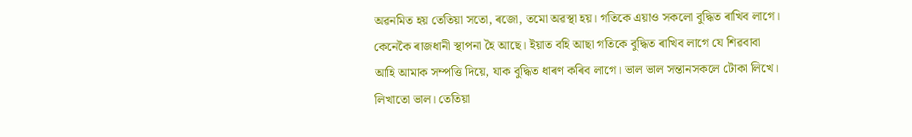অৱনমিত হয় তেতিয়া সতো, ৰজো, তমো অৱস্থা হয়। গতিকে এয়াও সকলো বুদ্ধিত ৰাখিব লাগে।
কেনেকৈ ৰাজধানী স্থাপনা হৈ আছে। ইয়াত বহি আছা গতিকে বুদ্ধিত ৰাখিব লাগে যে শিৱবাবা
আহি আমাক সম্পত্তি দিয়ে, যাক বুদ্ধিত ধাৰণ কৰিব লাগে। ভাল ভাল সন্তানসকলে টোকা লিখে।
লিখাতো ভাল। তেতিয়া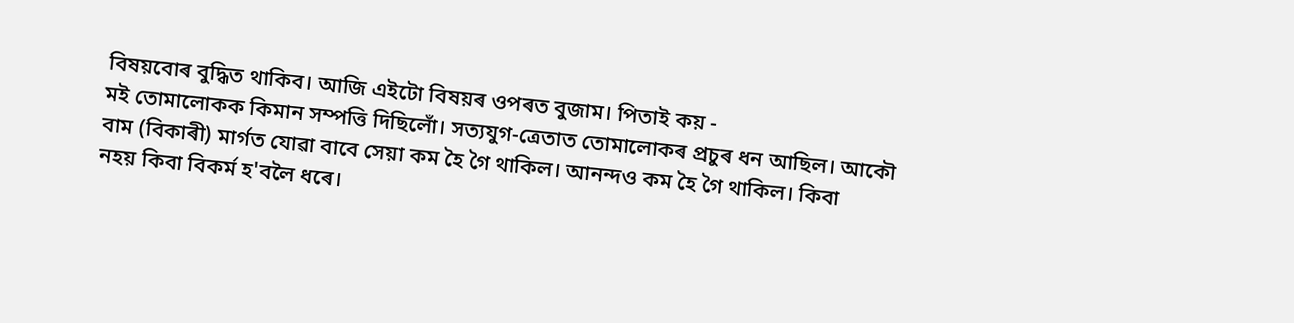বিষয়বোৰ বুদ্ধিত থাকিব। আজি এইটো বিষয়ৰ ওপৰত বুজাম। পিতাই কয় -
মই তোমালোকক কিমান সম্পত্তি দিছিলোঁ। সত্যযুগ-ত্ৰেতাত তোমালোকৰ প্ৰচুৰ ধন আছিল। আকৌ
বাম (বিকাৰী) মাৰ্গত যোৱা বাবে সেয়া কম হৈ গৈ থাকিল। আনন্দও কম হৈ গৈ থাকিল। কিবা
নহয় কিবা বিকৰ্ম হ'বলৈ ধৰে।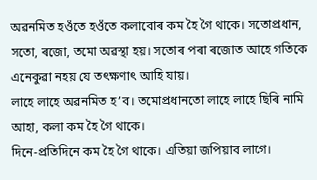অৱনমিত হওঁতে হওঁতে কলাবোৰ কম হৈ গৈ থাকে। সতোপ্ৰধান,
সতো, ৰজো, তমো অৱস্থা হয়। সতোৰ পৰা ৰজোত আহে গতিকে এনেকুৱা নহয় যে তৎক্ষণাৎ আহি যায়।
লাহে লাহে অৱনমিত হ’ব। তমোপ্ৰধানতো লাহে লাহে ছিৰি নামি আহা, কলা কম হৈ গৈ থাকে।
দিনে-প্ৰতিদিনে কম হৈ গৈ থাকে। এতিয়া জপিয়াব লাগে।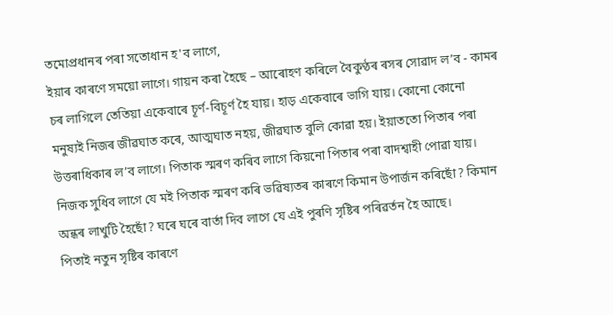তমোপ্ৰধানৰ পৰা সতোধান হ'ব লাগে,
ইয়াৰ কাৰণে সময়ো লাগে। গায়ন কৰা হৈছে – আৰোহণ কৰিলে বৈকুণ্ঠৰ ৰসৰ সোৱাদ ল’ব - কামৰ
চৰ লাগিলে তেতিয়া একেবাৰে চূৰ্ণ-বিচূৰ্ণ হৈ যায়। হাড় একেবাৰে ভাগি যায়। কোনো কোনো
মনুষ্যই নিজৰ জীৱঘাত কৰে, আত্মঘাত নহয়, জীৱঘাত বুলি কোৱা হয়। ইয়াততো পিতাৰ পৰা
উত্তৰাধিকাৰ ল’ব লাগে। পিতাক স্মৰণ কৰিব লাগে কিয়নো পিতাৰ পৰা বাদশ্বাহী পোৱা যায়।
নিজক সুধিব লাগে যে মই পিতাক স্মৰণ কৰি ভৱিষ্যতৰ কাৰণে কিমান উপাৰ্জন কৰিছোঁ? কিমান
অন্ধৰ লাখুটি হৈছোঁ? ঘৰে ঘৰে বাৰ্তা দিব লাগে যে এই পুৰণি সৃষ্টিৰ পৰিৱৰ্তন হৈ আছে।
পিতাই নতুন সৃষ্টিৰ কাৰণে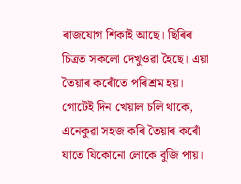ৰাজযোগ শিকাই আছে। ছিৰিৰ চিত্ৰত সকলো দেখুওৱা হৈছে। এয়া
তৈয়াৰ কৰোঁতে পৰিশ্ৰম হয়। গোটেই দিন খেয়াল চলি থাকে, এনেকুৱা সহজ কৰি তৈয়াৰ কৰোঁ
যাতে যিকোনো লোকে বুজি পায়।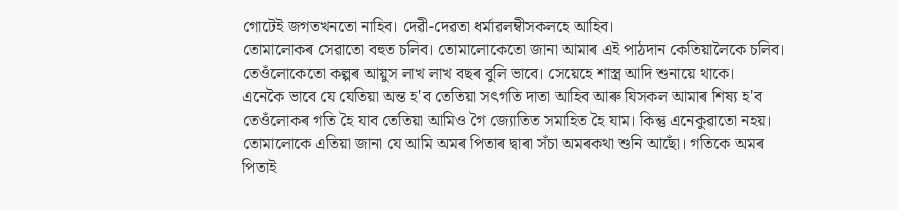গোটেই জগতখনতো নাহিব। দেৱী-দেৱতা ধৰ্মাৱলম্বীসকলহে আহিব।
তোমালোকৰ সেৱাতো বহুত চলিব। তোমালোকেতো জানা আমাৰ এই পাঠদান কেতিয়ালৈকে চলিব।
তেওঁলোকেতো কল্পৰ আয়ুস লাখ লাখ বছৰ বুলি ভাবে। সেয়েহে শাস্ত্ৰ আদি শুনায়ে থাকে।
এনেকৈ ভাবে যে যেতিয়া অন্ত হ'ব তেতিয়া সৎগতি দাতা আহিব আৰু যিসকল আমাৰ শিষ্য হ'ব
তেওঁলোকৰ গতি হৈ যাব তেতিয়া আমিও গৈ জ্যোতিত সমাহিত হৈ যাম। কিন্তু এনেকুৱাতো নহয়।
তোমালোকে এতিয়া জানা যে আমি অমৰ পিতাৰ দ্বাৰা সঁচা অমৰকথা শুনি আছোঁ। গতিকে অমৰ
পিতাই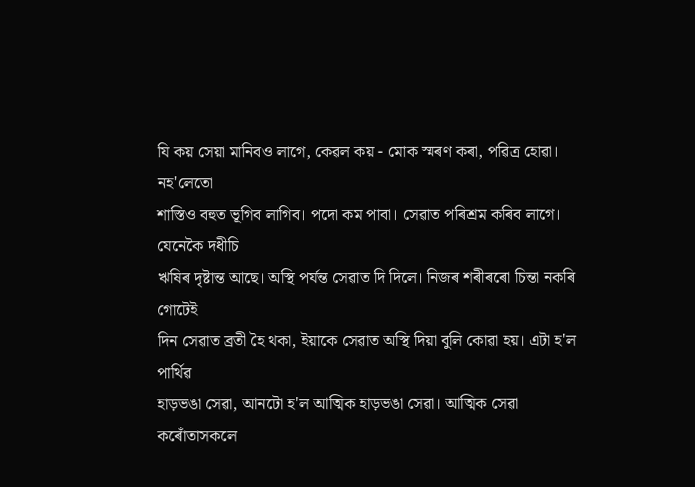যি কয় সেয়া মানিবও লাগে, কেৱল কয় - মোক স্মৰণ কৰা, পৱিত্ৰ হোৱা। নহ'লেতো
শাস্তিও বহুত ভূগিব লাগিব। পদো কম পাবা। সেৱাত পৰিশ্ৰম কৰিব লাগে। যেনেকৈ দধীচি
ঋষিৰ দৃষ্টান্ত আছে। অস্থি পৰ্যন্ত সেৱাত দি দিলে। নিজৰ শৰীৰৰো চিন্তা নকৰি গোটেই
দিন সেৱাত ব্ৰতী হৈ থকা, ইয়াকে সেৱাত অস্থি দিয়া বুলি কোৱা হয়। এটা হ'ল পাৰ্থিৱ
হাড়ভঙা সেৱা, আনটো হ'ল আত্মিক হাড়ভঙা সেৱা। আত্মিক সেৱা কৰোঁতাসকলে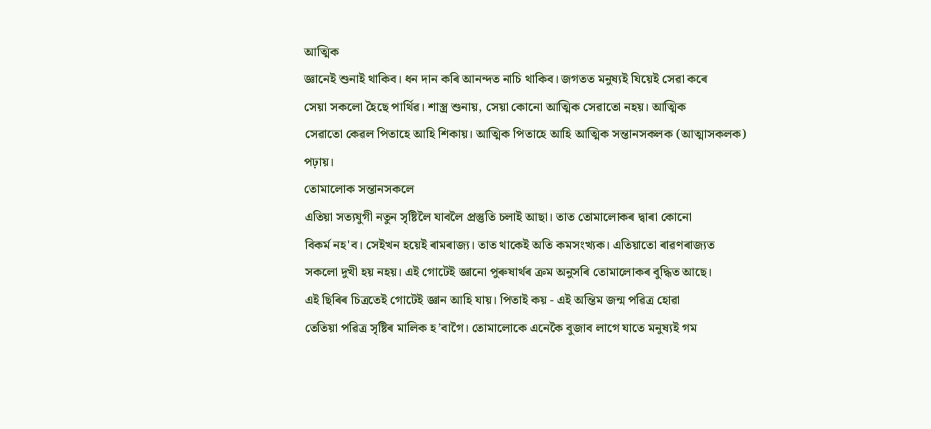আত্মিক
জ্ঞানেই শুনাই থাকিব। ধন দান কৰি আনন্দত নাচি থাকিব। জগতত মনুষ্যই যিয়েই সেৱা কৰে
সেয়া সকলো হৈছে পাৰ্থিৱ। শাস্ত্ৰ শুনায়, সেয়া কোনো আত্মিক সেৱাতো নহয়। আত্মিক
সেৱাতো কেৱল পিতাহে আহি শিকায়। আত্মিক পিতাহে আহি আত্মিক সন্তানসকলক (আত্মাসকলক)
পঢ়ায়।
তোমালোক সন্তানসকলে
এতিয়া সত্যযুগী নতুন সৃষ্টিলৈ যাবলৈ প্ৰস্তুতি চলাই আছা। তাত তোমালোকৰ দ্বাৰা কোনো
বিকৰ্ম নহ'ব। সেইখন হয়েই ৰামৰাজ্য। তাত থাকেই অতি কমসংখ্যক। এতিয়াতো ৰাৱণৰাজ্যত
সকলো দুখী হয় নহয়। এই গোটেই জ্ঞানো পুৰুষাৰ্থৰ ক্ৰম অনুসৰি তোমালোকৰ বুদ্ধিত আছে।
এই ছিৰিৰ চিত্ৰতেই গোটেই জ্ঞান আহি যায়। পিতাই কয় - এই অন্তিম জন্ম পৱিত্ৰ হোৱা
তেতিয়া পৱিত্ৰ সৃষ্টিৰ মালিক হ’বাগৈ। তোমালোকে এনেকৈ বুজাব লাগে যাতে মনুষ্যই গম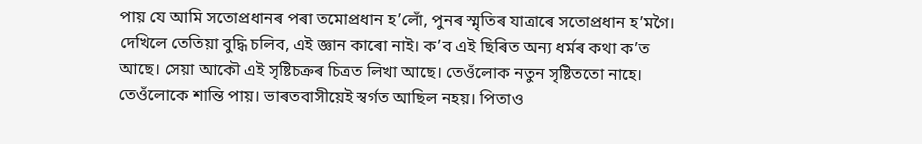পায় যে আমি সতোপ্ৰধানৰ পৰা তমোপ্ৰধান হ’লোঁ, পুনৰ স্মৃতিৰ যাত্ৰাৰে সতোপ্ৰধান হ’মগৈ।
দেখিলে তেতিয়া বুদ্ধি চলিব, এই জ্ঞান কাৰো নাই। ক’ব এই ছিৰিত অন্য ধৰ্মৰ কথা ক’ত
আছে। সেয়া আকৌ এই সৃষ্টিচক্ৰৰ চিত্ৰত লিখা আছে। তেওঁলোক নতুন সৃষ্টিততো নাহে।
তেওঁলোকে শান্তি পায়। ভাৰতবাসীয়েই স্বৰ্গত আছিল নহয়। পিতাও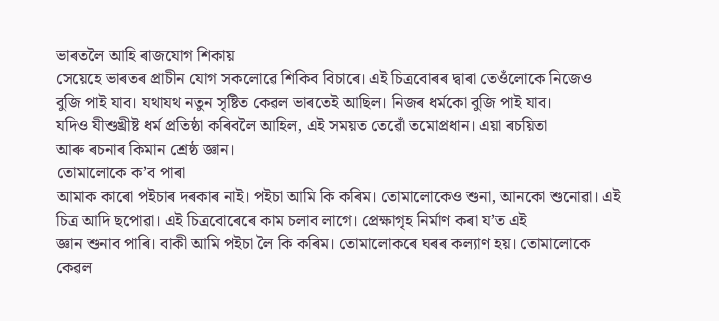ভাৰতলৈ আহি ৰাজযোগ শিকায়
সেয়েহে ভাৰতৰ প্ৰাচীন যোগ সকলোৱে শিকিব বিচাৰে। এই চিত্ৰবোৰৰ দ্বাৰা তেওঁলোকে নিজেও
বুজি পাই যাব। যথাযথ নতুন সৃষ্টিত কেৱল ভাৰতেই আছিল। নিজৰ ধৰ্মকো বুজি পাই যাব।
যদিও যীশুখ্ৰীষ্ট ধৰ্ম প্ৰতিষ্ঠা কৰিবলৈ আহিল, এই সময়ত তেৱোঁ তমোপ্ৰধান। এয়া ৰচয়িতা
আৰু ৰচনাৰ কিমান শ্ৰেষ্ঠ জ্ঞান।
তোমালোকে ক’ব পাৰা
আমাক কাৰো পইচাৰ দৰকাৰ নাই। পইচা আমি কি কৰিম। তোমালোকেও শুনা, আনকো শুনোৱা। এই
চিত্ৰ আদি ছপোৱা। এই চিত্ৰবোৰেৰে কাম চলাব লাগে। প্ৰেক্ষাগৃহ নিৰ্মাণ কৰা য’ত এই
জ্ঞান শুনাব পাৰি। বাকী আমি পইচা লৈ কি কৰিম। তোমালোকৰে ঘৰৰ কল্যাণ হয়। তোমালোকে
কেৱল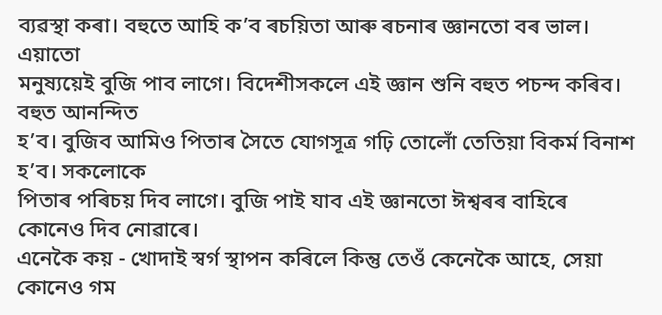ব্যৱস্থা কৰা। বহুতে আহি ক’ব ৰচয়িতা আৰু ৰচনাৰ জ্ঞানতো বৰ ভাল। এয়াতো
মনুষ্যয়েই বুজি পাব লাগে। বিদেশীসকলে এই জ্ঞান শুনি বহুত পচন্দ কৰিব। বহুত আনন্দিত
হ’ব। বুজিব আমিও পিতাৰ সৈতে যোগসূত্ৰ গঢ়ি তোলোঁ তেতিয়া বিকৰ্ম বিনাশ হ’ব। সকলোকে
পিতাৰ পৰিচয় দিব লাগে। বুজি পাই যাব এই জ্ঞানতো ঈশ্বৰৰ বাহিৰে কোনেও দিব নোৱাৰে।
এনেকৈ কয় - খোদাই স্বৰ্গ স্থাপন কৰিলে কিন্তু তেওঁ কেনেকৈ আহে, সেয়া কোনেও গম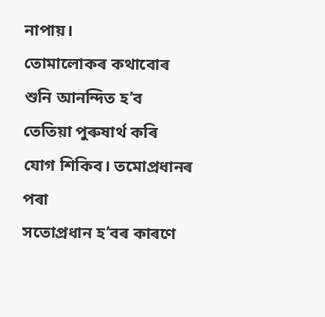নাপায়।
তোমালোকৰ কথাবোৰ শুনি আনন্দিত হ’ব তেতিয়া পুৰুষাৰ্থ কৰি যোগ শিকিব। তমোপ্ৰধানৰ পৰা
সতোপ্ৰধান হ’বৰ কাৰণে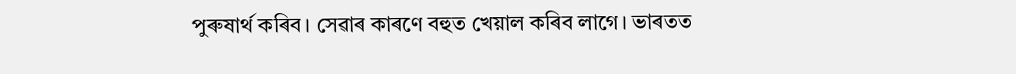পুৰুষাৰ্থ কৰিব। সেৱাৰ কাৰণে বহুত খেয়াল কৰিব লাগে। ভাৰতত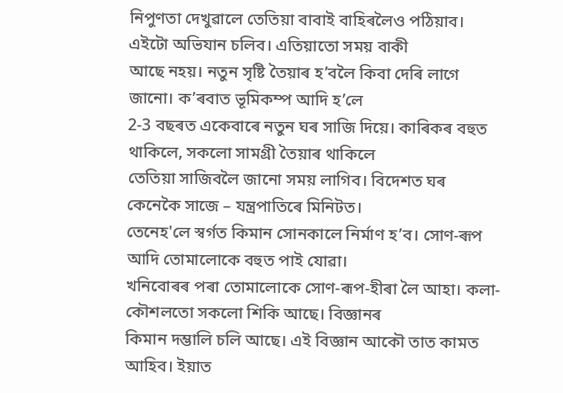নিপুণতা দেখুৱালে তেতিয়া বাবাই বাহিৰলৈও পঠিয়াব। এইটো অভিযান চলিব। এতিয়াতো সময় বাকী
আছে নহয়। নতুন সৃষ্টি তৈয়াৰ হ’বলৈ কিবা দেৰি লাগে জানো। ক’ৰবাত ভূমিকম্প আদি হ’লে
2-3 বছৰত একেবাৰে নতুন ঘৰ সাজি দিয়ে। কাৰিকৰ বহুত থাকিলে, সকলো সামগ্ৰী তৈয়াৰ থাকিলে
তেতিয়া সাজিবলৈ জানো সময় লাগিব। বিদেশত ঘৰ কেনেকৈ সাজে – যন্ত্ৰপাতিৰে মিনিটত।
তেনেহ'লে স্বৰ্গত কিমান সোনকালে নিৰ্মাণ হ’ব। সোণ-ৰূপ আদি তোমালোকে বহুত পাই যোৱা।
খনিবোৰৰ পৰা তোমালোকে সোণ-ৰূপ-হীৰা লৈ আহা। কলা-কৌশলতো সকলো শিকি আছে। বিজ্ঞানৰ
কিমান দম্ভালি চলি আছে। এই বিজ্ঞান আকৌ তাত কামত আহিব। ইয়াত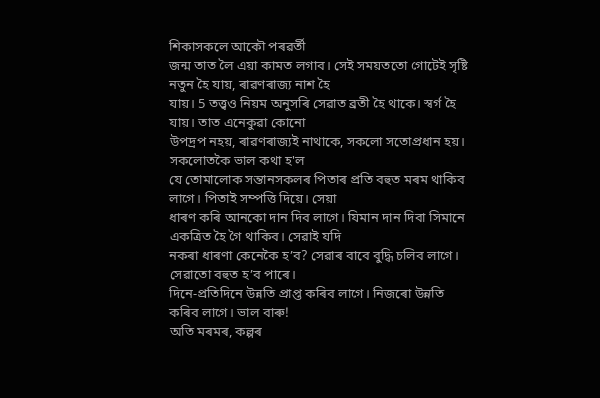শিকাসকলে আকৌ পৰৱৰ্তী
জন্ম তাত লৈ এয়া কামত লগাব। সেই সময়ততো গোটেই সৃষ্টি নতুন হৈ যায়, ৰাৱণৰাজ্য নাশ হৈ
যায়। 5 তত্ত্বও নিয়ম অনুসৰি সেৱাত ব্ৰতী হৈ থাকে। স্বর্গ হৈ যায়। তাত এনেকুৱা কোনো
উপদ্ৰপ নহয়, ৰাৱণৰাজ্যই নাথাকে, সকলো সতোপ্ৰধান হয়।
সকলোতকৈ ভাল কথা হ'ল
যে তোমালোক সন্তানসকলৰ পিতাৰ প্ৰতি বহুত মৰম থাকিব লাগে। পিতাই সম্পত্তি দিয়ে। সেয়া
ধাৰণ কৰি আনকো দান দিব লাগে। যিমান দান দিবা সিমানে একত্ৰিত হৈ গৈ থাকিব। সেৱাই যদি
নকৰা ধাৰণা কেনেকৈ হ’ব? সেৱাৰ বাবে বুদ্ধি চলিব লাগে। সেৱাতো বহুত হ’ব পাৰে।
দিনে-প্ৰতিদিনে উন্নতি প্ৰাপ্ত কৰিব লাগে। নিজৰো উন্নতি কৰিব লাগে। ভাল বাৰু!
অতি মৰমৰ, কল্পৰ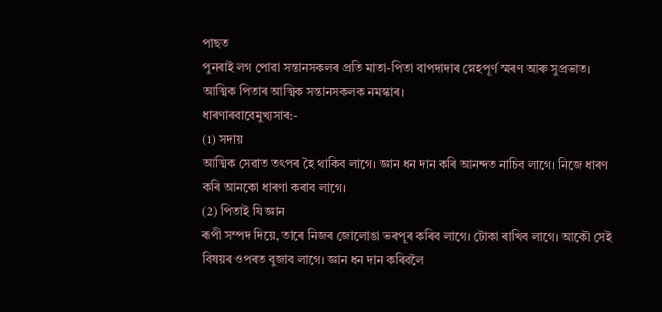পাছত
পুনৰাই লগ পোৱা সন্তানসকলৰ প্ৰতি মাতা-পিতা বাপদাদাৰ স্নেহপূৰ্ণ স্মৰণ আৰু সুপ্ৰভাত।
আত্মিক পিতাৰ আত্মিক সন্তানসকলক নমস্কাৰ।
ধাৰণাৰবাবেমুখ্যসাৰ:-
(1) সদায়
আত্মিক সেৱাত তৎপৰ হৈ থাকিব লাগে। জ্ঞান ধন দান কৰি আনন্দত নাচিব লাগে। নিজে ধাৰণ
কৰি আনকো ধাৰণা কৰাব লাগে।
(2) পিতাই যি জ্ঞান
ৰূপী সম্পদ দিয়ে, তাৰে নিজৰ জোলোঙা ভৰপূৰ কৰিব লাগে। টোকা ৰাখিব লাগে। আকৌ সেই
বিষয়ৰ ওপৰত বুজাব লাগে। জ্ঞান ধন দান কৰিবলৈ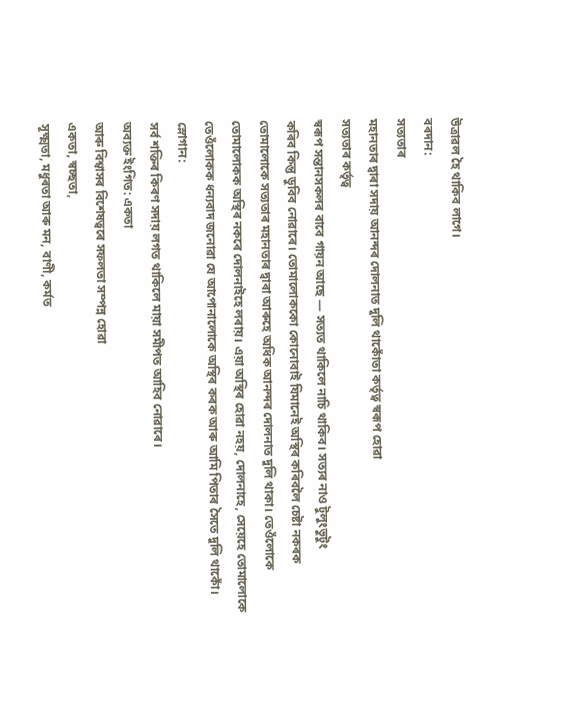উত্ৰাৱল হৈ থাকিব লাগে।
বৰদান:
সত্যতাৰ
মহানতাৰ দ্বাৰা সদায় আনন্দৰ দোলনাত দুলি থাকোঁতা কৰ্তৃত্ব স্বৰূপ হোৱা
সত্যতাৰ কৰ্তৃত্ব
স্বৰূপ সন্তানসকলৰ বাবে গায়ন আছে — সত্যত থাকিলে নাচি থাকিব। সত্যৰ নাও টুলুংভুটুং
কৰিব কিন্তু ডুবিব নোৱাৰে। তোমালোককো কোনোবাই যিমানেই অস্থিৰ কৰিবলৈ চেষ্টা নকৰক
তোমালোকে সত্যতাৰ মহানতাৰ দ্বাৰা আৰুহে অধিক আনন্দৰ দোলনাত দুলি থাকা। তেওঁলোকে
তোমালোকক অস্থিৰ নকৰে দোলনাইহে লৰায়। এয়া অস্থিৰ হোৱা নহয়, দোলনাহে, সেয়েহে তোমালোকে
তেওঁলোকক ধন্যবাদ জনোৱা যে আপোনালোকে অস্থিৰ কৰক আৰু আমি পিতাৰ সৈতে দুলি থাকোঁ।
স্লোগান:
সৰ্ব শক্তিৰ কিৰণ সদায় লগত থাকিলে মায়া সমীপত আহিব নোৱাৰে।
অব্যক্ত ইংগিত: একতা
আৰু বিশ্বাসৰ বিশেষত্বৰে সফলতা সম্পন্ন হোৱা
একতা, স্বচ্ছতা,
সূক্ষ্মতা, মধুৰতা আৰু মন, বাণী, কৰ্মত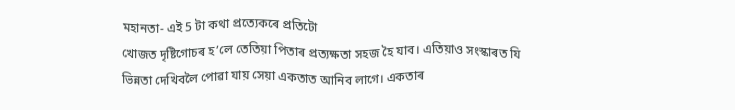মহানতা- এই 5 টা কথা প্ৰত্যেকৰে প্ৰতিটো
খোজত দৃষ্টিগোচৰ হ’লে তেতিয়া পিতাৰ প্ৰত্যক্ষতা সহজ হৈ যাব। এতিয়াও সংস্কাৰত যি
ভিন্নতা দেখিবলৈ পোৱা যায় সেয়া একতাত আনিব লাগে। একতাৰ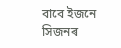বাবে ইজনে সিজনৰ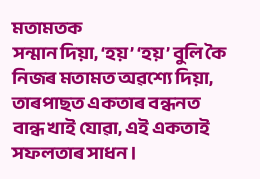মতামতক
সন্মান দিয়া, ‘হয়’ ‘হয়’ বুলি কৈ নিজৰ মতামত অৱশ্যে দিয়া, তাৰপাছত একতাৰ বন্ধনত
বান্ধ খাই যোৱা, এই একতাই সফলতাৰ সাধন।